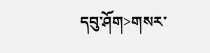དབུ་ཤོག>གསར་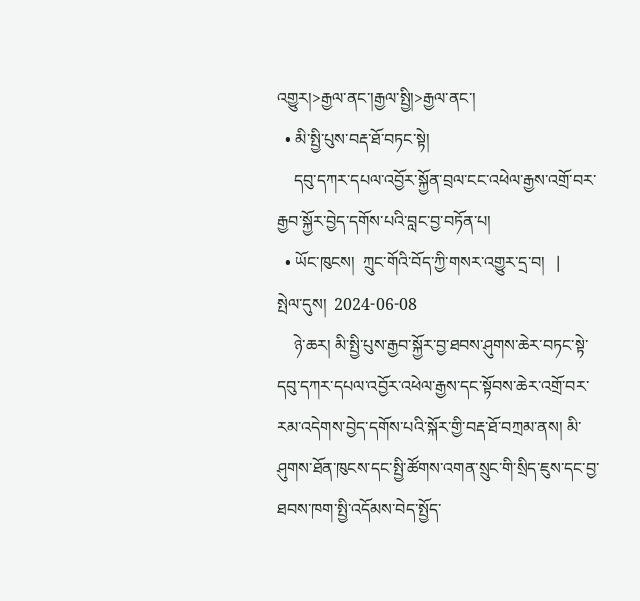འགྱུར།>རྒྱལ་ནང་།རྒྱལ་སྤྱི།>རྒྱལ་ནང་།
  • མི་སྤྱི་པུས་བརྡ་ཐོ་བཏང་སྟེ།
    དབུ་དཀར་དཔལ་འབྱོར་སྐྱོན་བྲལ་ངང་འཕེལ་རྒྱས་འགྲོ་བར་རྒྱབ་སྐྱོར་བྱེད་དགོས་པའི་བླང་བྱ་བཏོན་པ།
  • ཡོང་ཁུངས།  ཀྲུང་གོའི་བོད་ཀྱི་གསར་འགྱུར་དྲ་བ།   |     སྤེལ་དུས།  2024-06-08
    ཉེ་ཆར། མི་སྤྱི་པུས་རྒྱབ་སྐྱོར་བྱ་ཐབས་ཤུགས་ཆེར་བཏང་སྟེ་དབུ་དཀར་དཔལ་འབྱོར་འཕེལ་རྒྱས་དང་སྟོབས་ཆེར་འགྲོ་བར་རམ་འདེགས་བྱེད་དགོས་པའི་སྐོར་གྱི་བརྡ་ཐོ་བཀྲམ་ནས། མི་ཤུགས་ཐོན་ཁུངས་དང་སྤྱི་ཚོགས་འགན་སྲུང་གི་སྲིད་ཇུས་དང་བྱ་ཐབས་ཁག་སྤྱི་འདོམས་བེད་སྤྱོད་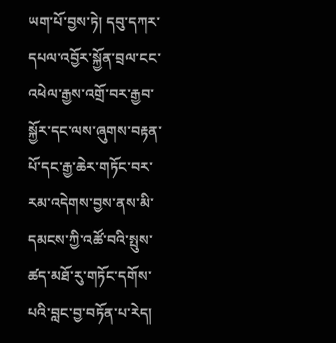ཡག་པོ་བྱས་ཏེ། དབུ་དཀར་དཔལ་འབྱོར་སྐྱོན་བྲལ་ངང་འཕེལ་རྒྱས་འགྲོ་བར་རྒྱབ་སྐྱོར་དང་ལས་ཞུགས་བརྟན་པོ་དང་རྒྱ་ཆེར་གཏོང་བར་རམ་འདེགས་བྱས་ནས་མི་དམངས་ཀྱི་འཚོ་བའི་སྤུས་ཚད་མཐོ་རུ་གཏོང་དགོས་པའི་བླང་བྱ་བཏོན་པ་རེད།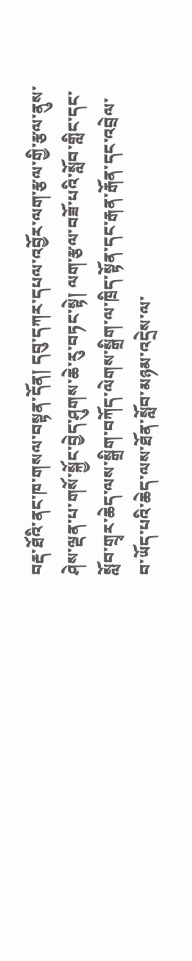བརྡ་ཐོའི་ནང་ཁ་གསལ་བསྟན་དོན། དབུ་དཀར་དཔལ་འབྱོར་ལག་རྩལ་གྱི་རྩལ་ནུས་ཤེས་ལྡན་པ་གསོ་སྐྱོང་བྱེད་ཤུགས་ཆེ་རུ་བཏང་སྟེ། ལག་རྩལ་བཟོ་པའི་སློབ་གླིང་དང་སློབ་གྲྭར་ཆེད་ལས་སྒྲིག་བཀོད་ལེགས་སྒྲིག་ལ་ཁྲིད་སྟོན་དང་རྒན་རྒོན་དང་འབྲེལ་བ་ཡོད་པའི་ཆེད་ལས་ཐོན་སློབ་མཉམ་འདྲེས་ལ་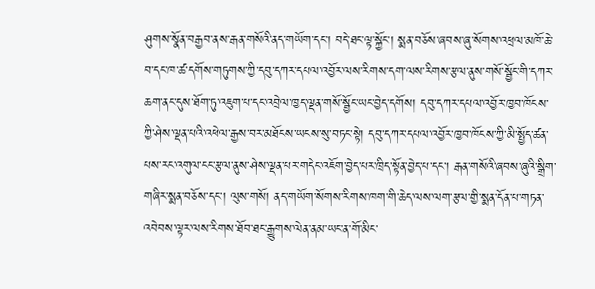ཤུགས་སྣོན་བརྒྱབ་ནས་རྒན་གསོའི་ནད་གཡོག་དང་། བདེ་ཐང་ལྟ་སྐྱོང་། སྨན་བཅོས་ཞབས་ཞུ་སོགས་འཕྲལ་མཁོ་ཆེ་བ་དང་ཁ་ཚ་དགོས་གཏུགས་ཀྱི་དབུ་དཀར་དཔལ་འབྱོར་ལས་རིགས་དག་ལས་རིགས་རྩལ་ནུས་གསོ་སྦྱོང་གི་དཀར་ཆག་ནང་དུས་ཐོག་ཏུ་འཇུག་པ་དང་འབྲེལ་ཁྱད་ལྡན་གསོ་སྦྱོང་ཡང་བྱེད་དགོས། དབུ་དཀར་དཔལ་འབྱོར་ཁྱབ་ཁོངས་ཀྱི་ཤེས་ལྡན་པའི་འཕེལ་རྒྱས་བར་མཐོངས་ཡངས་སུ་བཏང་སྟེ། དབུ་དཀར་དཔལ་འབྱོར་ཁྱབ་ཁོངས་ཀྱི་མི་སྤྱོད་ཚན་པས་རང་འགུལ་ངང་རྩལ་ནུས་ཤེས་ལྡན་པར་གདེང་འཇོག་བྱེད་པར་ཁྲིད་སྟོན་བྱེད་པ་དང་། རྒན་གསོའི་ཞབས་ཞུའི་སྒྲིག་གཞིར་སྨན་བཅོས་དང་། ལུས་གསོ། ནད་གཡོག་སོགས་རིགས་ཁག་གི་ཆེད་ལས་ལག་རྩལ་གྱི་སྨན་དོན་པ་གཏན་འབེབས་ལྟར་ལས་རིགས་ཐོབ་ཐང་རྒྱུགས་ལེན་ནམ་ཡང་ན་གོ་མིང་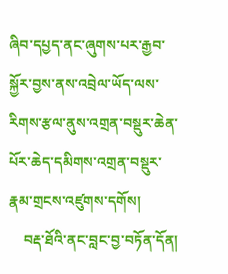ཞིབ་དཔྱད་ནང་ཞུགས་པར་རྒྱབ་སྐྱོར་བྱས་ནས་འབྲེལ་ཡོད་ལས་རིགས་རྩལ་ནུས་འགྲན་བསྡུར་ཆེན་པོར་ཆེད་དམིགས་འགྲན་བསྡུར་རྣམ་གྲངས་འཛུགས་དགོས།
    བརྡ་ཐོའི་ནང་བླང་བྱ་བཏོན་དོན།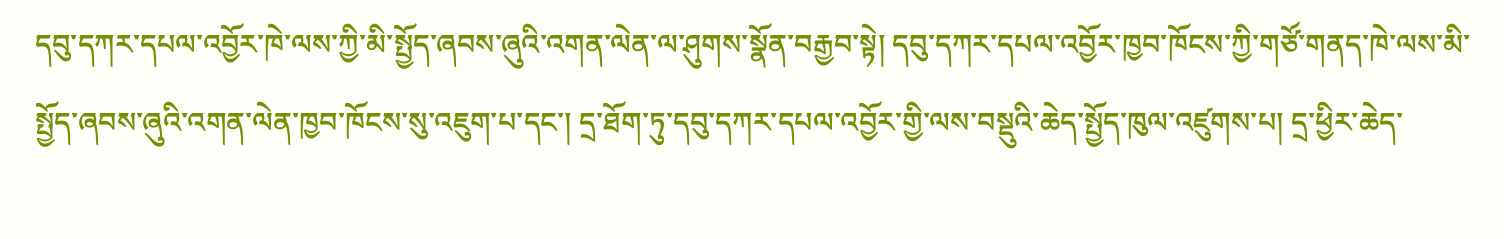དབུ་དཀར་དཔལ་འབྱོར་ཁེ་ལས་ཀྱི་མི་སྤྱོད་ཞབས་ཞུའི་འགན་ལེན་ལ་ཤུགས་སྣོན་བརྒྱབ་སྟེ། དབུ་དཀར་དཔལ་འབྱོར་ཁྱབ་ཁོངས་ཀྱི་གཙོ་གནད་ཁེ་ལས་མི་སྤྱོད་ཞབས་ཞུའི་འགན་ལེན་ཁྱབ་ཁོངས་སུ་འཇུག་པ་དང་། དྲ་ཐོག་ཏུ་དབུ་དཀར་དཔལ་འབྱོར་གྱི་ལས་བསྡུའི་ཆེད་སྤྱོད་ཁུལ་འཛུགས་པ། དྲ་ཕྱིར་ཆེད་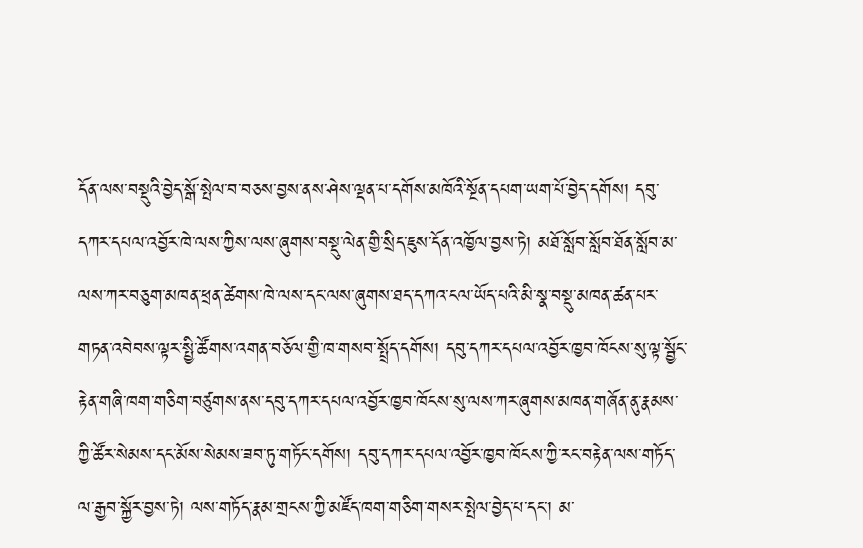དོན་ལས་བསྡུའི་བྱེད་སྒོ་སྤེལ་བ་བཅས་བྱས་ནས་ཤེས་ལྡན་པ་དགོས་མཁོའི་སྔོན་དཔག་ཡག་པོ་བྱེད་དགོས། དབུ་དཀར་དཔལ་འབྱོར་ཁེ་ལས་ཀྱིས་ལས་ཞུགས་བསྡུ་ལེན་གྱི་སྲིད་ཇུས་དོན་འཁྱོལ་བྱས་ཏེ། མཐོ་སློབ་སློབ་ཐོན་སློབ་མ་ལས་ཀར་བཅུག་མཁན་ཕྲན་ཚེགས་ཁེ་ལས་དང་ལས་ཞུགས་ཐད་དཀའ་ངལ་ཡོད་པའི་མི་སྣ་བསྡུ་མཁན་ཚན་པར་གཏན་འབེབས་ལྟར་སྤྱི་ཚོགས་འགན་བཅོལ་གྱི་ཁ་གསབ་སྤྲོད་དགོས། དབུ་དཀར་དཔལ་འབྱོར་ཁྱབ་ཁོངས་སུ་ལྟ་སྦྱོང་རྟེན་གཞི་ཁག་གཅིག་བཙུགས་ནས་དབུ་དཀར་དཔལ་འབྱོར་ཁྱབ་ཁོངས་སུ་ལས་ཀར་ཞུགས་མཁན་གཞོན་ནུ་རྣམས་ཀྱི་ཚོར་སེམས་དང་མོས་སེམས་ཟབ་ཏུ་གཏོང་དགོས། དབུ་དཀར་དཔལ་འབྱོར་ཁྱབ་ཁོངས་ཀྱི་རང་བརྟེན་ལས་གཏོད་ལ་རྒྱབ་སྐྱོར་བྱས་ཏེ། ལས་གཏོད་རྣམ་གྲངས་ཀྱི་མཛོད་ཁག་གཅིག་གསར་སྤེལ་བྱེད་པ་དང་། མ་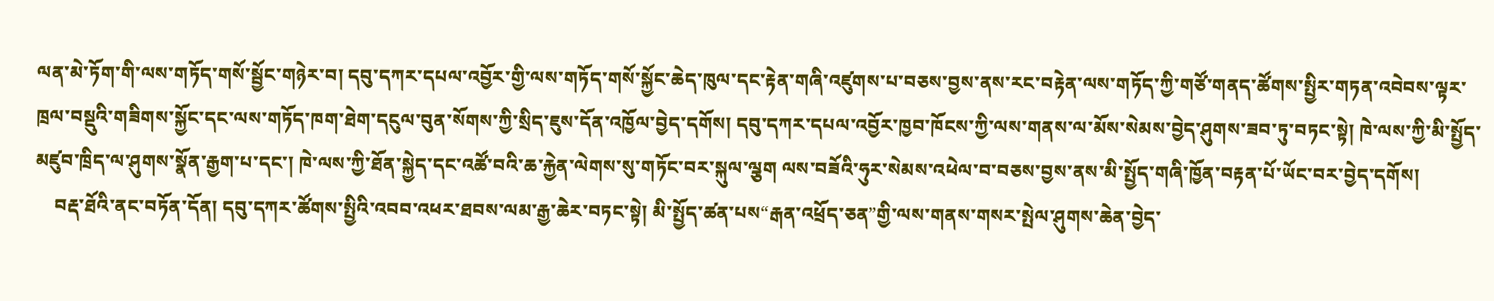ལན་མེ་ཏོག་གི་ལས་གཏོད་གསོ་སྦྱོང་གཉེར་བ། དབུ་དཀར་དཔལ་འབྱོར་གྱི་ལས་གཏོད་གསོ་སྐྱོང་ཆེད་ཁུལ་དང་རྟེན་གཞི་འཛུགས་པ་བཅས་བྱས་ནས་རང་བརྟེན་ལས་གཏོད་ཀྱི་གཙོ་གནད་ཚོགས་སྤྱིར་གཏན་འབེབས་ལྟར་ཁྲལ་བསྡུའི་གཟིགས་སྐྱོང་དང་ལས་གཏོད་ཁག་ཐེག་དངུལ་བུན་སོགས་ཀྱི་སྲིད་ཇུས་དོན་འཁྱོལ་བྱེད་དགོས། དབུ་དཀར་དཔལ་འབྱོར་ཁྱབ་ཁོངས་ཀྱི་ལས་གནས་ལ་མོས་སེམས་བྱེད་ཤུགས་ཟབ་ཏུ་བཏང་སྟེ། ཁེ་ལས་ཀྱི་མི་སྤྱོད་མཛུབ་ཁྲིད་ལ་ཤུགས་སྣོན་རྒྱག་པ་དང་། ཁེ་ལས་ཀྱི་ཐོན་སྐྱེད་དང་འཚོ་བའི་ཆ་རྐྱེན་ལེགས་སུ་གཏོང་བར་སྐུལ་ལྕག ལས་བཟོའི་ཧུར་སེམས་འཕེལ་བ་བཅས་བྱས་ནས་མི་སྤྱོད་གཞི་ཁྱོན་བརྟན་པོ་ཡོང་བར་བྱེད་དགོས།
    བརྡ་ཐོའི་ནང་བཏོན་དོན། དབུ་དཀར་ཚོགས་སྤྱིའི་འབབ་འཕར་ཐབས་ལམ་རྒྱ་ཆེར་བཏང་སྟེ། མི་སྤྱོད་ཚན་པས“རྒན་འཕྲོད་ཅན”གྱི་ལས་གནས་གསར་སྤེལ་ཤུགས་ཆེན་བྱེད་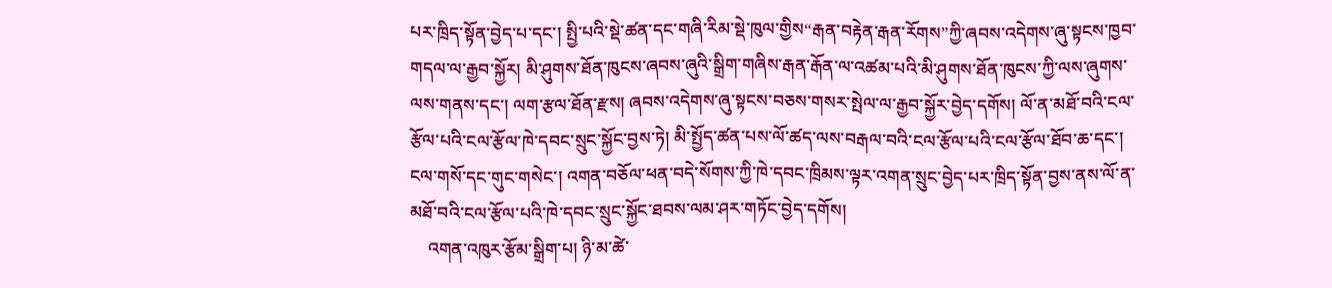པར་ཁྲིད་སྟོན་བྱེད་པ་དང་། སྤྱི་པའི་སྡེ་ཚན་དང་གཞི་རིམ་སྡེ་ཁུལ་གྱིས“རྒན་བརྟེན་རྒན་རོགས”ཀྱི་ཞབས་འདེགས་ཞུ་སྟངས་ཁྱབ་གདལ་ལ་རྒྱབ་སྐྱོར། མི་ཤུགས་ཐོན་ཁུངས་ཞབས་ཞུའི་སྒྲིག་གཞིས་རྒན་རྒོན་ལ་འཚམ་པའི་མི་ཤུགས་ཐོན་ཁུངས་ཀྱི་ལས་ཞུགས་ལས་གནས་དང་། ལག་རྩལ་ཐོན་རྫས། ཞབས་འདེགས་ཞུ་སྟངས་བཅས་གསར་སྤེལ་ལ་རྒྱབ་སྐྱོར་བྱེད་དགོས། ལོ་ན་མཐོ་བའི་ངལ་རྩོལ་པའི་ངལ་རྩོལ་ཁེ་དབང་སྲུང་སྐྱོང་བྱས་ཏེ། མི་སྤྱོད་ཚན་པས་ལོ་ཚད་ལས་བརྒལ་བའི་ངལ་རྩོལ་པའི་ངལ་རྩོལ་ཐོབ་ཆ་དང་། ངལ་གསོ་དང་གུང་གསེང་། འགན་བཅོལ་ཕན་བདེ་སོགས་ཀྱི་ཁེ་དབང་ཁྲིམས་ལྟར་འགན་སྲུང་བྱེད་པར་ཁྲིད་སྟོན་བྱས་ནས་ལོ་ན་མཐོ་བའི་ངལ་རྩོལ་པའི་ཁེ་དབང་སྲུང་སྐྱོང་ཐབས་ལམ་ཤར་གཏོང་བྱེད་དགོས།
    འགན་འཁུར་རྩོམ་སྒྲིག་པ། ཉི་མ་ཚེ་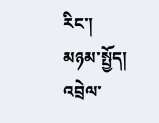རིང་།
མཉམ་སྤྱོད།
འབྲེལ་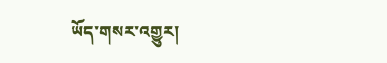ཡོད་གསར་འགྱུར།